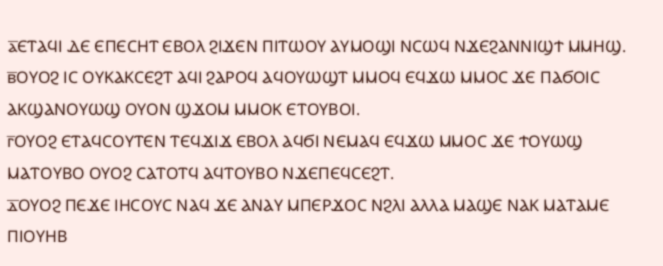ⲁ̅ⲈⲦⲀϤⲒ ⲆⲈ ⲈⲠⲈⲤⲎⲦ ⲈⲂⲞⲖ ϨⲒϪⲈⲚ ⲠⲒⲦⲰⲞⲨ ⲀⲨⲘⲞϢⲒ ⲚⲤⲰϤ ⲚϪⲈϨⲀⲚⲚⲒϢϮ ⲘⲘⲎϢ.
ⲃ̅ⲞⲨⲞϨ ⲒⲤ ⲞⲨⲔⲀⲔⲤⲈϨⲦ ⲀϤⲒ ϨⲀⲢⲞϤ ⲀϤⲞⲨⲰϢⲦ ⲘⲘⲞϤ ⲈϤϪⲰ ⲘⲘⲞⲤ ϪⲈ ⲠⲀϬⲞⲒⲤ ⲀⲔϢⲀⲚⲞⲨⲰϢ ⲞⲨⲞⲚ ϢϪⲞⲘ ⲘⲘⲞⲔ ⲈⲦⲞⲨⲂⲞⲒ.
ⲅ̅ⲞⲨⲞϨ ⲈⲦⲀϤⲤⲞⲨⲦⲈⲚ ⲦⲈϤϪⲒϪ ⲈⲂⲞⲖ ⲀϤϬⲒ ⲚⲈⲘⲀϤ ⲈϤϪⲰ ⲘⲘⲞⲤ ϪⲈ ϮⲞⲨⲰϢ ⲘⲀⲦⲞⲨⲂⲞ ⲞⲨⲞϨ ⲤⲀⲦⲞⲦϤ ⲀϤⲦⲞⲨⲂⲞ ⲚϪⲈⲠⲈϤⲤⲈϨⲦ.
ⲇ̅ⲞⲨⲞϨ ⲠⲈϪⲈ ⲒⲎⲤⲞⲨⲤ ⲚⲀϤ ϪⲈ ⲀⲚⲀⲨ ⲘⲠⲈⲢϪⲞⲤ ⲚϨⲖⲒ ⲀⲖⲖⲀ ⲘⲀϢⲈ ⲚⲀⲔ ⲘⲀⲦⲀⲘⲈ ⲠⲒⲞⲨⲎⲂ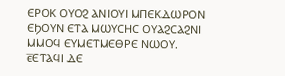ⲈⲢⲞⲔ ⲞⲨⲞϨ ⲀⲚⲒⲞⲨⲒ ⲘⲠⲈⲔⲆⲰⲢⲞⲚ ⲈϦⲞⲨⲚ ⲈⲦⲀ ⲘⲰⲨⲤⲎⲤ ⲞⲨⲀϨⲤⲀϨⲚⲒ ⲘⲘⲞϤ ⲈⲨⲘⲈⲦⲘⲈⲐⲢⲈ ⲚⲰⲞⲨ.
ⲉ̅ⲈⲦⲀϤⲒ ⲆⲈ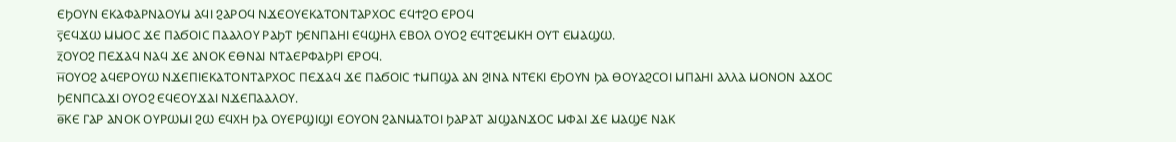ⲈϦⲞⲨⲚ ⲈⲔⲀⲪⲀⲢⲚⲀⲞⲨⲘ ⲀϤⲒ ϨⲀⲢⲞϤ ⲚϪⲈⲞⲨⲈⲔⲀⲦⲞⲚⲦⲀⲢⲬⲞⲤ ⲈϤϮϨⲞ ⲈⲢⲞϤ
ⲋ̅ⲈϤϪⲰ ⲘⲘⲞⲤ ϪⲈ ⲠⲀϬⲞⲒⲤ ⲠⲀⲀⲖⲞⲨ ⲢⲀϦⲦ ϦⲈⲚⲠⲀⲎⲒ ⲈϤϢⲎⲖ ⲈⲂⲞⲖ ⲞⲨⲞϨ ⲈϤⲦϨⲈⲘⲔⲎ ⲞⲨⲦ ⲈⲘⲀϢⲰ.
ⲍ̅ⲞⲨⲞϨ ⲠⲈϪⲀϤ ⲚⲀϤ ϪⲈ ⲀⲚⲞⲔ ⲈⲐⲚⲀⲒ ⲚⲦⲀⲈⲢⲪⲀϦⲢⲒ ⲈⲢⲞϤ.
ⲏ̅ⲞⲨⲞϨ ⲀϤⲈⲢⲞⲨⲰ ⲚϪⲈⲠⲒⲈⲔⲀⲦⲞⲚⲦⲀⲢⲬⲞⲤ ⲠⲈϪⲀϤ ϪⲈ ⲠⲀϬⲞⲒⲤ ϮⲘⲠϢⲀ ⲀⲚ ϨⲒⲚⲀ ⲚⲦⲈⲔⲒ ⲈϦⲞⲨⲚ ϦⲀ ⲐⲞⲨⲀϨⲤⲞⲒ ⲘⲠⲀⲎⲒ ⲀⲖⲖⲀ ⲘⲞⲚⲞⲚ ⲀϪⲞⲤ ϦⲈⲚⲠⲤⲀϪⲒ ⲞⲨⲞϨ ⲈϤⲈⲞⲨϪⲀⲒ ⲚϪⲈⲠⲀⲀⲖⲞⲨ.
ⲑ̅ⲔⲈ ⲄⲀⲢ ⲀⲚⲞⲔ ⲞⲨⲢⲰⲘⲒ ϨⲰ ⲈϤⲬⲎ ϦⲀ ⲞⲨⲈⲢϢⲒϢⲒ ⲈⲞⲨⲞⲚ ϨⲀⲚⲘⲀⲦⲞⲒ ϦⲀⲢⲀⲦ ⲀⲒϢⲀⲚϪⲞⲤ ⲘⲪⲀⲒ ϪⲈ ⲘⲀϢⲈ ⲚⲀⲔ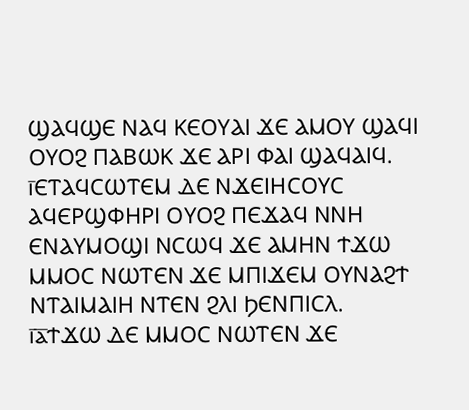ϢⲀϤϢⲈ ⲚⲀϤ ⲔⲈⲞⲨⲀⲒ ϪⲈ ⲀⲘⲞⲨ ϢⲀϤⲒ ⲞⲨⲞϨ ⲠⲀⲂⲰⲔ ϪⲈ ⲀⲢⲒ ⲪⲀⲒ ϢⲀϤⲀⲒϤ.
ⲓ̅ⲈⲦⲀϤⲤⲰⲦⲈⲘ ⲆⲈ ⲚϪⲈⲒⲎⲤⲞⲨⲤ ⲀϤⲈⲢϢⲪⲎⲢⲒ ⲞⲨⲞϨ ⲠⲈϪⲀϤ ⲚⲚⲎ ⲈⲚⲀⲨⲘⲞϢⲒ ⲚⲤⲰϤ ϪⲈ ⲀⲘⲎⲚ ϮϪⲰ ⲘⲘⲞⲤ ⲚⲰⲦⲈⲚ ϪⲈ ⲘⲠⲒϪⲈⲘ ⲞⲨⲚⲀϨϮ ⲚⲦⲀⲒⲘⲀⲒⲎ ⲚⲦⲈⲚ ϨⲖⲒ ϦⲈⲚⲠⲒⲤⲖ.
ⲓ̅ⲁ̅ϮϪⲰ ⲆⲈ ⲘⲘⲞⲤ ⲚⲰⲦⲈⲚ ϪⲈ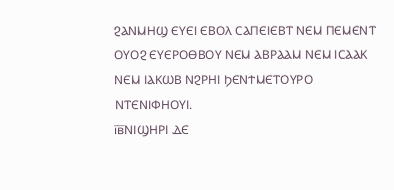ϨⲀⲚⲘⲎϢ ⲈⲨⲈⲒ ⲈⲂⲞⲖ ⲤⲀⲠⲈⲒⲈⲂⲦ ⲚⲈⲘ ⲠⲈⲘⲈⲚⲦ ⲞⲨⲞϨ ⲈⲨⲈⲢⲞⲐⲂⲞⲨ ⲚⲈⲘ ⲀⲂⲢⲀⲀⲘ ⲚⲈⲘ ⲒⲤⲀⲀⲔ ⲚⲈⲘ ⲒⲀⲔⲰⲂ ⲚϨⲢⲎⲒ ϦⲈⲚϮⲘⲈⲦⲞⲨⲢⲞ ⲚⲦⲈⲚⲒⲪⲎⲞⲨⲒ.
ⲓ̅ⲃ̅ⲚⲒϢⲎⲢⲒ ⲆⲈ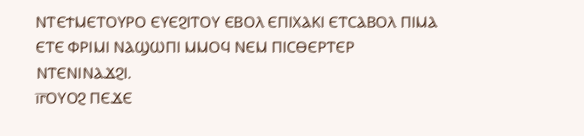ⲚⲦⲈϮⲘⲈⲦⲞⲨⲢⲞ ⲈⲨⲈϨⲒⲦⲞⲨ ⲈⲂⲞⲖ ⲈⲠⲒⲬⲀⲔⲒ ⲈⲦⲤⲀⲂⲞⲖ ⲠⲒⲘⲀ ⲈⲦⲈ ⲪⲢⲒⲘⲒ ⲚⲀϢⲰⲠⲒ ⲘⲘⲞϤ ⲚⲈⲘ ⲠⲒⲤⲐⲈⲢⲦⲈⲢ ⲚⲦⲈⲚⲒⲚⲀϪϨⲒ.
ⲓ̅ⲅ̅ⲞⲨⲞϨ ⲠⲈϪⲈ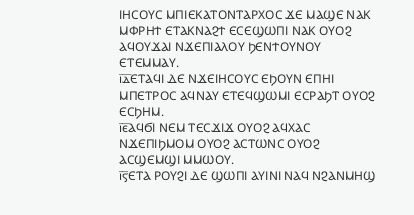ⲒⲎⲤⲞⲨⲤ ⲘⲠⲒⲈⲔⲀⲦⲞⲚⲦⲀⲢⲬⲞⲤ ϪⲈ ⲘⲀϢⲈ ⲚⲀⲔ ⲘⲪⲢⲎϮ ⲈⲦⲀⲔⲚⲀϨϮ ⲈⲤⲈϢⲰⲠⲒ ⲚⲀⲔ ⲞⲨⲞϨ ⲀϤⲞⲨϪⲀⲒ ⲚϪⲈⲠⲒⲀⲖⲞⲨ ϦⲈⲚϮⲞⲨⲚⲞⲨ ⲈⲦⲈⲘⲘⲀⲨ.
ⲓ̅ⲇ̅ⲈⲦⲀϤⲒ ⲆⲈ ⲚϪⲈⲒⲎⲤⲞⲨⲤ ⲈϦⲞⲨⲚ ⲈⲠⲎⲒ ⲘⲠⲈⲦⲢⲞⲤ ⲀϤⲚⲀⲨ ⲈⲦⲈϤϢⲰⲘⲒ ⲈⲤⲢⲀϦⲦ ⲞⲨⲞϨ ⲈⲤϦⲎⲘ.
ⲓ̅ⲉ̅ⲀϤϬⲒ ⲚⲈⲘ ⲦⲈⲤϪⲒϪ ⲞⲨⲞϨ ⲀϤⲬⲀⲤ ⲚϪⲈⲠⲒϦⲘⲞⲘ ⲞⲨⲞϨ ⲀⲤⲦⲰⲚⲤ ⲞⲨⲞϨ ⲀⲤϢⲈⲘϢⲒ ⲘⲘⲰⲞⲨ.
ⲓ̅ⲋ̅ⲈⲦⲀ ⲢⲞⲨϨⲒ ⲆⲈ ϢⲰⲠⲒ ⲀⲨⲒⲚⲒ ⲚⲀϤ ⲚϨⲀⲚⲘⲎϢ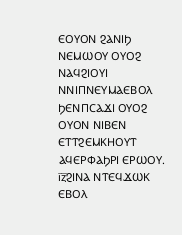ⲈⲞⲨⲞⲚ ϨⲀⲚⲒϦ ⲚⲈⲘⲰⲞⲨ ⲞⲨⲞϨ ⲚⲀϤϨⲒⲞⲨⲒ ⲚⲚⲒⲠⲚⲈⲨⲘⲀⲈⲂⲞⲖ ϦⲈⲚⲠⲤⲀϪⲒ ⲞⲨⲞϨ ⲞⲨⲞⲚ ⲚⲒⲂⲈⲚ ⲈⲦⲦϨⲈⲘⲔⲎⲞⲨⲦ ⲀϤⲈⲢⲪⲀϦⲢⲒ ⲈⲢⲰⲞⲨ.
ⲓ̅ⲍ̅ϨⲒⲚⲀ ⲚⲦⲈϤϪⲰⲔ ⲈⲂⲞⲖ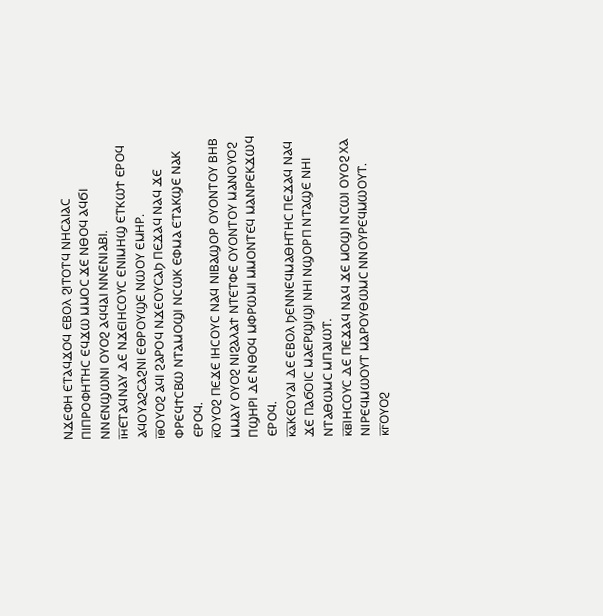ⲚϪⲈⲪⲎ ⲈⲦⲀϤϪⲞϤ ⲈⲂⲞⲖ ϨⲒⲦⲞⲦϤ ⲚⲎⲤⲀⲒⲀⲤ ⲠⲒⲠⲢⲞⲪⲎⲦⲎⲤ ⲈϤϪⲰ ⲘⲘⲞⲤ ϪⲈ ⲚⲐⲞϤ ⲀϤϬⲒ ⲚⲚⲈⲚϢⲰⲚⲒ ⲞⲨⲞϨ ⲀϤϤⲀⲒ ⲚⲚⲈⲚⲒⲀⲂⲒ.
ⲓ̅ⲏ̅ⲈⲦⲀϤⲚⲀⲨ ⲆⲈ ⲚϪⲈⲒⲎⲤⲞⲨⲤ ⲈⲚⲒⲘⲎϢ ⲈⲦⲔⲰϮ ⲈⲢⲞϤ ⲀϤⲞⲨⲀϨⲤⲀϨⲚⲒ ⲈⲐⲢⲞⲨϢⲈ ⲚⲰⲞⲨ ⲈⲘⲎⲢ.
ⲓ̅ⲑ̅ⲞⲨⲞϨ ⲀϤⲒ ϨⲀⲢⲞϤ ⲚϪⲈⲞⲨⲤⲀϦ ⲠⲈϪⲀϤ ⲚⲀϤ ϪⲈ ⲪⲢⲈϤϮⲤⲂⲰ ⲚⲦⲀⲘⲞϢⲒ ⲚⲤⲰⲔ ⲈⲪⲘⲀ ⲈⲦⲀⲔϢⲈ ⲚⲀⲔ ⲈⲢⲞϤ.
ⲕ̅ⲞⲨⲞϨ ⲠⲈϪⲈ ⲒⲎⲤⲞⲨⲤ ⲚⲀϤ ⲚⲒⲂⲀϢⲞⲢ ⲞⲨⲞⲚⲦⲞⲨ ⲂⲎⲂ ⲘⲘⲀⲨ ⲞⲨⲞϨ ⲚⲒϨⲀⲖⲀϮ ⲚⲦⲈⲦⲪⲈ ⲞⲨⲞⲚⲦⲞⲨ ⲘⲀⲚⲞⲨⲞϨ ⲠϢⲎⲢⲒ ⲆⲈ ⲚⲐⲞϤ ⲘⲪⲢⲰⲘⲒ ⲘⲘⲞⲚⲦⲈϤ ⲘⲀⲚⲢⲈⲔϪⲰϤ ⲈⲢⲞϤ.
ⲕ̅ⲁ̅ⲔⲈⲞⲨⲀⲒ ⲆⲈ ⲈⲂⲞⲖ ϦⲈⲚⲚⲈϤⲘⲀⲐⲎⲦⲎⲤ ⲠⲈϪⲀϤ ⲚⲀϤ ϪⲈ ⲠⲀϬⲞⲒⲤ ⲘⲀⲈⲢϢⲒϢⲒ ⲚⲎⲒ ⲚϢⲞⲢⲠ ⲚⲦⲀϢⲈ ⲚⲎⲒ ⲚⲦⲀⲐⲰⲘⲤ ⲘⲠⲀⲒⲰⲦ.
ⲕ̅ⲃ̅ⲒⲎⲤⲞⲨⲤ ⲆⲈ ⲠⲈϪⲀϤ ⲚⲀϤ ϪⲈ ⲘⲞϢⲒ ⲚⲤⲰⲒ ⲞⲨⲞϨ ⲬⲀ ⲚⲒⲢⲈϤⲘⲰⲞⲨⲦ ⲘⲀⲢⲞⲨⲐⲰⲘⲤ ⲚⲚⲞⲨⲢⲈϤⲘⲰⲞⲨⲦ.
ⲕ̅ⲅ̅ⲞⲨⲞϨ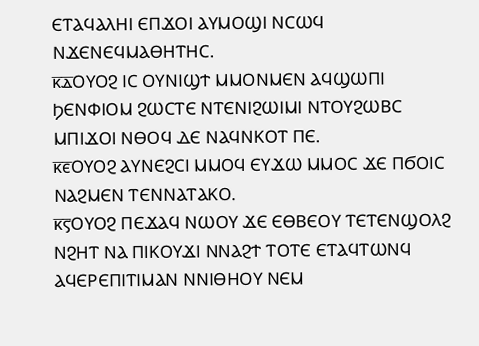ⲈⲦⲀϤⲀⲖⲎⲒ ⲈⲠϪⲞⲒ ⲀⲨⲘⲞϢⲒ ⲚⲤⲰϤ ⲚϪⲈⲚⲈϤⲘⲀⲐⲎⲦⲎⲤ.
ⲕ̅ⲇ̅ⲞⲨⲞϨ ⲒⲤ ⲞⲨⲚⲒϢϮ ⲘⲘⲞⲚⲘⲈⲚ ⲀϤϢⲰⲠⲒ ϦⲈⲚⲪⲒⲞⲘ ϨⲰⲤⲦⲈ ⲚⲦⲈⲚⲒϨⲰⲒⲘⲒ ⲚⲦⲞⲨϨⲰⲂⲤ ⲘⲠⲒϪⲞⲒ ⲚⲐⲞϤ ⲆⲈ ⲚⲀϤⲚⲔⲞⲦ ⲠⲈ.
ⲕ̅ⲉ̅ⲞⲨⲞϨ ⲀⲨⲚⲈϨⲤⲒ ⲘⲘⲞϤ ⲈⲨϪⲰ ⲘⲘⲞⲤ ϪⲈ ⲠϬⲞⲒⲤ ⲚⲀϨⲘⲈⲚ ⲦⲈⲚⲚⲀⲦⲀⲔⲞ.
ⲕ̅ⲋ̅ⲞⲨⲞϨ ⲠⲈϪⲀϤ ⲚⲰⲞⲨ ϪⲈ ⲈⲐⲂⲈⲞⲨ ⲦⲈⲦⲈⲚϢⲞⲖϨ ⲚϨⲎⲦ ⲚⲀ ⲠⲒⲔⲞⲨϪⲒ ⲚⲚⲀϨϮ ⲦⲞⲦⲈ ⲈⲦⲀϤⲦⲰⲚϤ ⲀϤⲈⲢⲈⲠⲒⲦⲒⲘⲀⲚ ⲚⲚⲒⲐⲎⲞⲨ ⲚⲈⲘ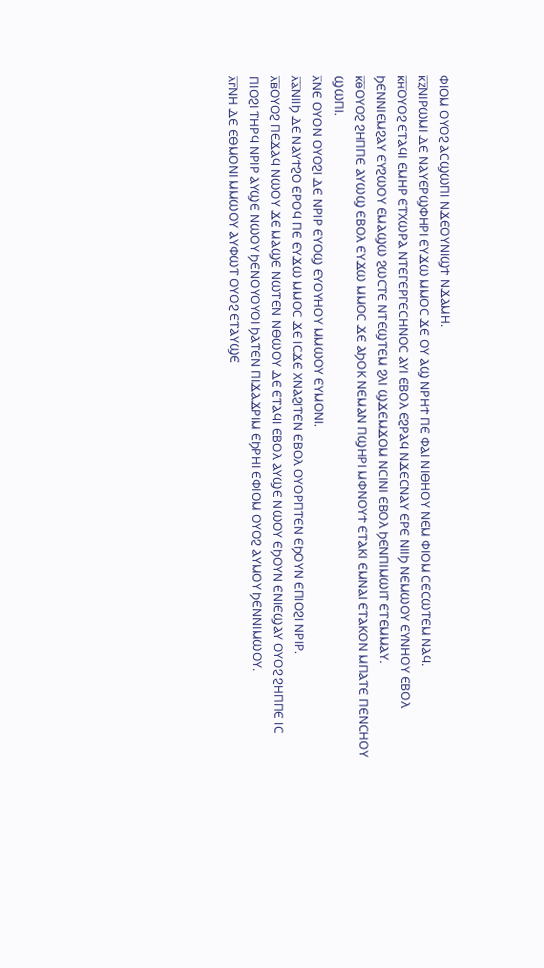ⲪⲒⲞⲘ ⲞⲨⲞϨ ⲀⲤϢⲰⲠⲒ ⲚϪⲈⲞⲨⲚⲒϢϮ ⲚϪⲀⲘⲎ.
ⲕ̅ⲍ̅ⲚⲒⲢⲰⲘⲒ ⲆⲈ ⲚⲀⲨⲈⲢϢⲪⲎⲢⲒ ⲈⲨϪⲰ ⲘⲘⲞⲤ ϪⲈ ⲞⲨ ⲀϢ ⲚⲢⲎϮ ⲠⲈ ⲪⲀⲒ ⲚⲒⲐⲎⲞⲨ ⲚⲈⲘ ⲪⲒⲞⲘ ⲤⲈⲤⲰⲦⲈⲘ ⲚⲀϤ.
ⲕ̅ⲏ̅ⲞⲨⲞϨ ⲈⲦⲀϤⲒ ⲈⲘⲎⲢ ⲈⲦⲬⲰⲢⲀ ⲚⲦⲈⲄⲈⲢⲄⲈⲤⲎⲚⲞⲤ ⲀⲨⲒ ⲈⲂⲞⲖ ⲈϨⲢⲀϤ ⲚϪⲈⲤⲚⲀⲨ ⲈⲢⲈ ⲚⲒⲒϦ ⲚⲈⲘⲰⲞⲨ ⲈⲨⲚⲎⲞⲨ ⲈⲂⲞⲖ ϦⲈⲚⲚⲒⲈⲘϨⲀⲨ ⲈⲨϨⲰⲞⲨ ⲈⲘⲀϢⲰ ϨⲰⲤⲦⲈ ⲚⲦⲈϢⲦⲈⲘ ϨⲖⲒ ϢϪⲈⲘϪⲞⲘ ⲚⲤⲒⲚⲒ ⲈⲂⲞⲖ ϦⲈⲚⲠⲒⲘⲰⲒⲦ ⲈⲦⲈⲘⲘⲀⲨ.
ⲕ̅ⲑ̅ⲞⲨⲞϨ ϨⲎⲠⲠⲈ ⲀⲨⲰϢ ⲈⲂⲞⲖ ⲈⲨϪⲰ ⲘⲘⲞⲤ ϪⲈ ⲀϦⲞⲔ ⲚⲈⲘⲀⲚ ⲠϢⲎⲢⲒ ⲘⲪⲚⲞⲨϮ ⲈⲦⲀⲔⲒ ⲈⲘⲚⲀⲒ ⲈⲦⲀⲔⲞⲚ ⲘⲠⲀⲦⲈ ⲠⲈⲚⲤⲎⲞⲨ ϢⲰⲠⲒ.
ⲗ̅ⲚⲈ ⲞⲨⲞⲚ ⲞⲨⲞϨⲒ ⲆⲈ ⲚⲢⲒⲢ ⲈⲨⲞϢ ⲈⲨⲞⲨⲎⲞⲨ ⲘⲘⲰⲞⲨ ⲈⲨⲘⲞⲚⲒ.
ⲗ̅ⲁ̅ⲚⲒⲒϦ ⲆⲈ ⲚⲀⲨϮϨⲞ ⲈⲢⲞϤ ⲠⲈ ⲈⲨϪⲰ ⲘⲘⲞⲤ ϪⲈ ⲒⲤϪⲈ ⲬⲚⲀϨⲒⲦⲈⲚ ⲈⲂⲞⲖ ⲞⲨⲞⲢⲠⲦⲈⲚ ⲈϦⲞⲨⲚ ⲈⲠⲒⲞϨⲒ ⲚⲢⲒⲢ.
ⲗ̅ⲃ̅ⲞⲨⲞϨ ⲠⲈϪⲀϤ ⲚⲰⲞⲨ ϪⲈ ⲘⲀϢⲈ ⲚⲰⲦⲈⲚ ⲚⲐⲰⲞⲨ ⲆⲈ ⲈⲦⲀϤⲒ ⲈⲂⲞⲖ ⲀⲨϢⲈ ⲚⲰⲞⲨ ⲈϦⲞⲨⲚ ⲈⲚⲒⲈϢⲀⲨ ⲞⲨⲞϨ ϨⲎⲠⲠⲈ ⲒⲤ ⲠⲒⲞϨⲒ ⲦⲎⲢϤ ⲚⲢⲒⲢ ⲀⲨϢⲈ ⲚⲰⲞⲨ ϦⲈⲚⲞⲨⲞⲨⲞⲒ ϦⲀⲦⲈⲚ ⲠⲒϪⲀϪⲢⲒⲘ ⲈϦⲢⲎⲒ ⲈⲪⲒⲞⲘ ⲞⲨⲞϨ ⲀⲨⲘⲞⲨ ϦⲈⲚⲚⲒⲘⲰⲞⲨ.
ⲗ̅ⲅ̅ⲚⲎ ⲆⲈ ⲈⲐⲘⲞⲚⲒ ⲘⲘⲰⲞⲨ ⲀⲨⲪⲰⲦ ⲞⲨⲞϨ ⲈⲦⲀⲨϢⲈ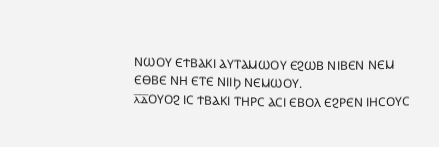ⲚⲰⲞⲨ ⲈϮⲂⲀⲔⲒ ⲀⲨⲦⲀⲘⲰⲞⲨ ⲈϨⲰⲂ ⲚⲒⲂⲈⲚ ⲚⲈⲘ ⲈⲐⲂⲈ ⲚⲎ ⲈⲦⲈ ⲚⲒⲒϦ ⲚⲈⲘⲰⲞⲨ.
ⲗ̅ⲇ̅ⲞⲨⲞϨ ⲒⲤ ϮⲂⲀⲔⲒ ⲦⲎⲢⲤ ⲀⲤⲒ ⲈⲂⲞⲖ ⲈϨⲢⲈⲚ ⲒⲎⲤⲞⲨⲤ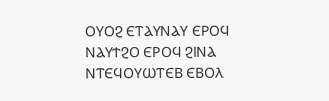ⲞⲨⲞϨ ⲈⲦⲀⲨⲚⲀⲨ ⲈⲢⲞϤ ⲚⲀⲨϮϨⲞ ⲈⲢⲞϤ ϨⲒⲚⲀ ⲚⲦⲈϤⲞⲨⲰⲦⲈⲂ ⲈⲂⲞⲖ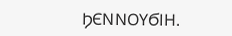ϦⲈⲚⲚⲞⲨϬⲒⲎ.